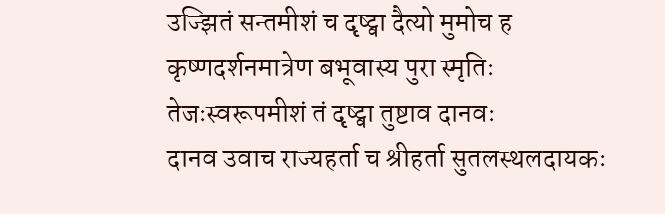उज्झितं सन्तमीशं च दृष्ट्वा दैत्यो मुमोच ह
कृष्णदर्शनमात्रेण बभूवास्य पुरा स्मृतिः
तेजःस्वरूपमीशं तं दृष्ट्वा तुष्टाव दानवः
दानव उवाच राज्यहर्ता च श्रीहर्ता सुतलस्थलदायकः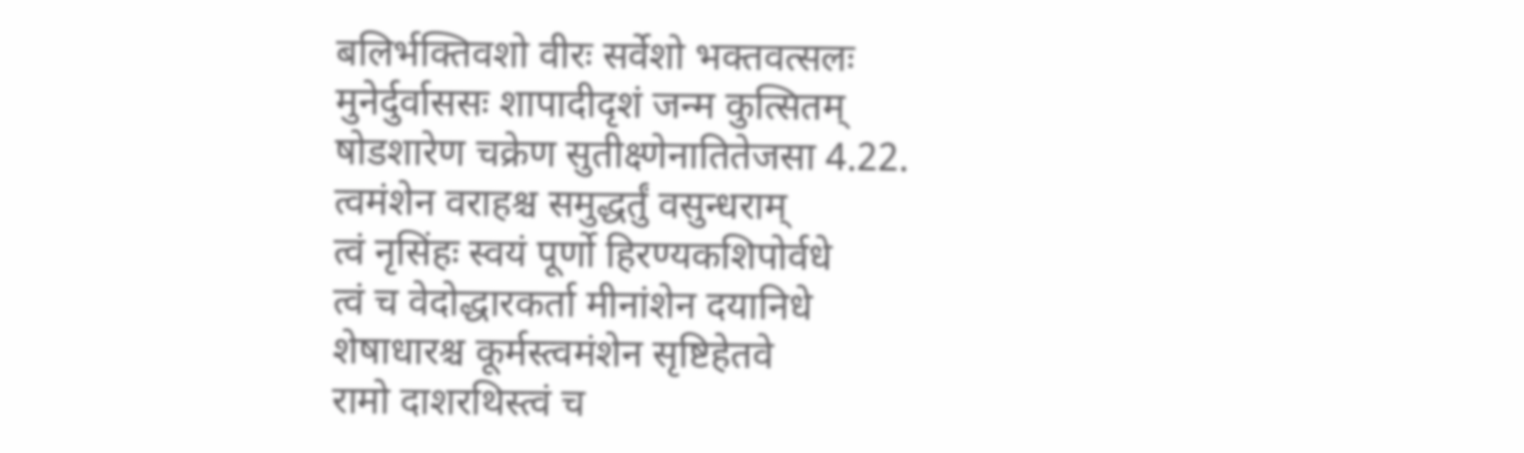बलिर्भक्तिवशो वीरः सर्वेशो भक्तवत्सलः
मुनेर्दुर्वाससः शापादीदृशं जन्म कुत्सितम्
षोडशारेण चक्रेण सुतीक्ष्णेनातितेजसा 4.22.
त्वमंशेन वराहश्च समुद्धर्तुं वसुन्धराम्
त्वं नृसिंहः स्वयं पूर्णो हिरण्यकशिपोर्वधे
त्वं च वेदोद्धारकर्ता मीनांशेन दयानिधे
शेषाधारश्च कूर्मस्त्वमंशेन सृष्टिहेतवे
रामो दाशरथिस्त्वं च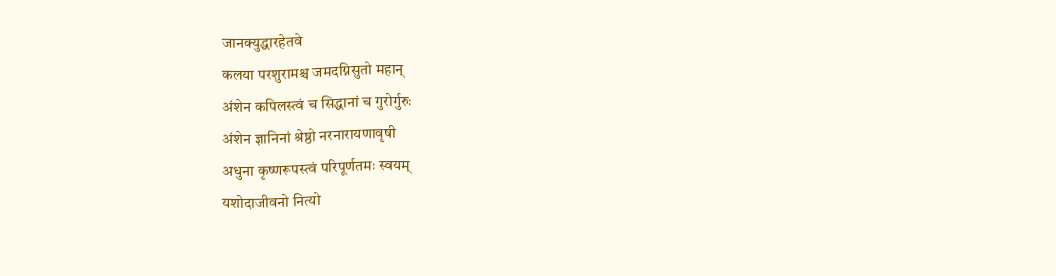जानक्युद्धारहेतवे
कलया परशुरामश्च जमदग्निसुतो महान्
अंशेन कपिलस्त्वं च सिद्धानां च गुरोर्गुरुः
अंशेन ज्ञानिनां श्रेष्ठो नरनारायणावृषी
अधुना कृष्णरूपस्त्वं परिपूर्णतमः स्वयम्
यशोदाजीवनो नित्यो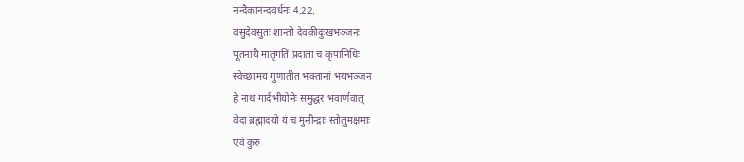नन्दैकानन्दवर्धनः 4.22.
वसुदेवसुतः शान्तो देवकीदुःखभञ्जनः
पूतनायै मातृगतिं प्रदाता च कृपानिधिः
स्वेच्छामय गुणातीत भक्तानां भयभञ्जन
हे नाथ गार्दभीयोनेः समुद्धर भवार्णवात्
वेदा ब्रह्मादयो यं च मुनीन्द्राः स्तोतुमक्षमाः
एवं कुरु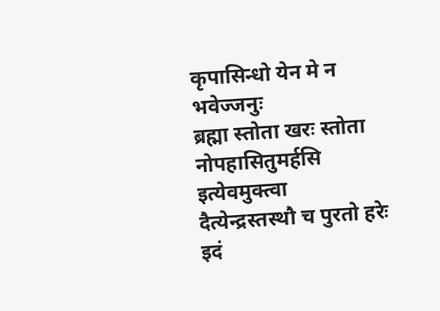कृपासिन्धो येन मे न भवेज्जनुः
ब्रह्मा स्तोता खरः स्तोता नोपहासितुमर्हसि
इत्येवमुक्त्वा दैत्येन्द्रस्तस्थौ च पुरतो हरेः
इदं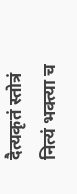दैत्यकृतं स्तोत्रं नित्यं भक्त्या च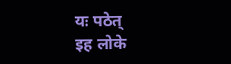यः पठेत्
इह लोके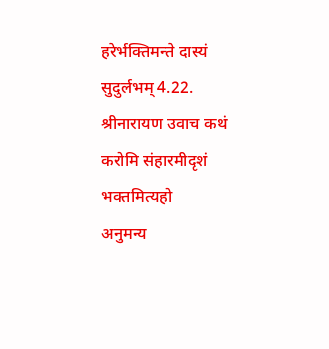हरेर्भक्तिमन्ते दास्यं सुदुर्लभम् 4.22.
श्रीनारायण उवाच कथं करोमि संहारमीदृशं भक्तमित्यहो
अनुमन्य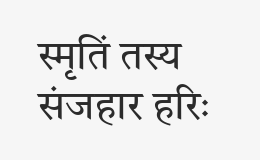स्मृतिं तस्य संजहार हरिः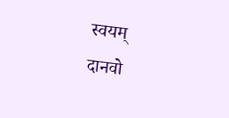स्वयम्
दानवो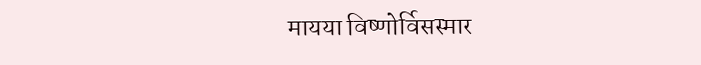मायया विष्णोर्विसस्मार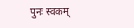पुनः स्वकम्